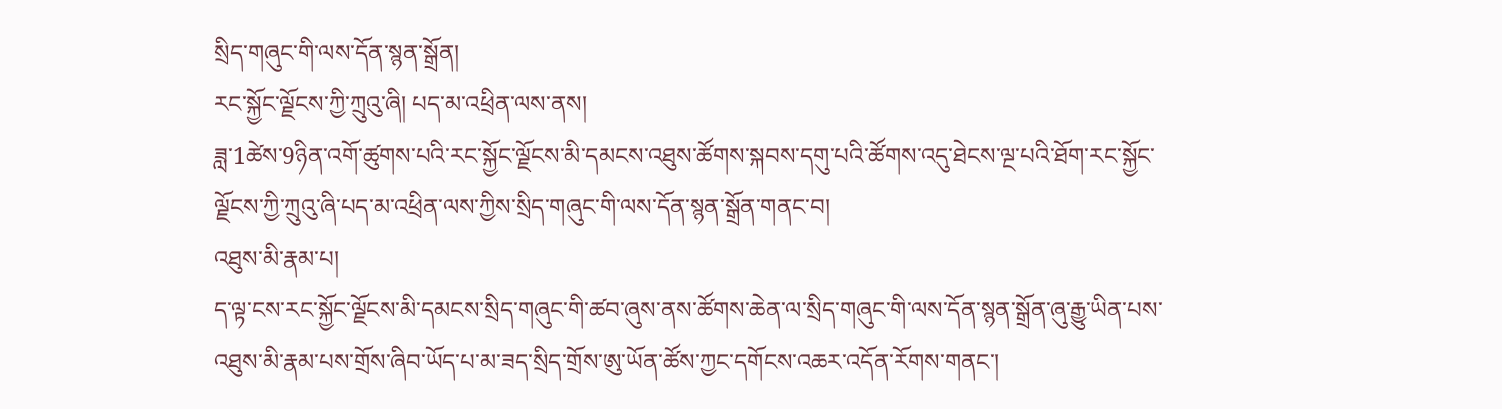སྲིད་གཞུང་གི་ལས་དོན་སྙན་སྒྲོན།
རང་སྐྱོང་ལྗོངས་ཀྱི་ཀྲུའུ་ཞི། པད་མ་འཕྲིན་ལས་ནས།
ཟླ་1ཚེས་9ཉིན་འགོ་ཚུགས་པའི་རང་སྐྱོང་ལྗོངས་མི་དམངས་འཐུས་ཚོགས་སྐབས་དགུ་པའི་ཚོགས་འདུ་ཐེངས་ལྔ་པའི་ཐོག་རང་སྐྱོང་ལྗོངས་ཀྱི་ཀྲུའུ་ཞི་པད་མ་འཕྲིན་ལས་ཀྱིས་སྲིད་གཞུང་གི་ལས་དོན་སྙན་སྒྲོན་གནང་བ།
འཐུས་མི་རྣམ་པ།
ད་ལྟ་ངས་རང་སྐྱོང་ལྗོངས་མི་དམངས་སྲིད་གཞུང་གི་ཚབ་ཞུས་ནས་ཚོགས་ཆེན་ལ་སྲིད་གཞུང་གི་ལས་དོན་སྙན་སྒྲོན་ཞུ་རྒྱུ་ཡིན་པས་འཐུས་མི་རྣམ་པས་གྲོས་ཞིབ་ཡོད་པ་མ་ཟད་སྲིད་གྲོས་ཨུ་ཡོན་ཚོས་ཀྱང་དགོངས་འཆར་འདོན་རོགས་གནང་།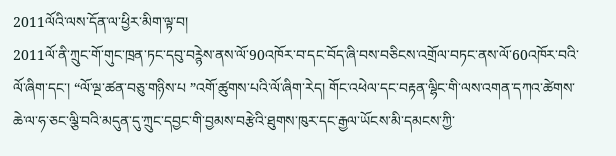2011ལོའི་ལས་དོན་ལ་ཕྱིར་མིག་ལྟ་བ།
2011ལོ་ནི་ཀྲུང་གོ་གུང་ཁྲན་ཏང་དབུ་བཪྙེས་ནས་ལོ་90འཁོར་བ་དང་བོད་ཞི་བས་བཅིངས་འགྲོལ་བཏང་ནས་ལོ་60འཁོར་བའི་ལོ་ཞིག་དང་། “ལོ་ལྔ་ཚན་བཅུ་གཉིས་པ ”འགོ་ཚུགས་པའི་ལོ་ཞིག་རེད། གོང་འཕེལ་དང་བརྟན་ལྷིང་གི་ལས་འགན་དཀའ་ཚེགས་ཆེ་ལ་ཧ་ཅང་ལྕི་བའི་མདུན་དུ་ཀྲུང་དབྱང་གི་བྱམས་བརྩེའི་ཐུགས་ཁུར་དང་རྒྱལ་ཡོངས་མི་དམངས་ཀྱི་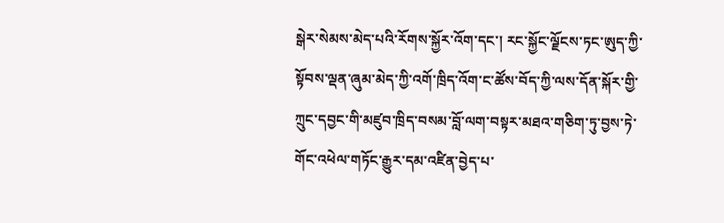སྒེར་སེམས་མེད་པའི་རོགས་སྐྱོར་འོག་དང་། རང་སྐྱོང་ལྗོངས་ཏང་ཨུད་ཀྱི་སྟོབས་ལྡན་ཞུམ་མེད་ཀྱི་འགོ་ཁྲིད་འོག་ང་ཚོས་བོད་ཀྱི་ལས་དོན་སྐོར་གྱི་ཀྲུང་དབྱང་གི་མཛུབ་ཁྲིད་བསམ་བློ་ལག་བསྟར་མཐའ་གཅིག་ཏུ་བྱས་ཏེ་གོང་འཕེལ་གཏོང་རྒྱུར་དམ་འཛིན་བྱེད་པ་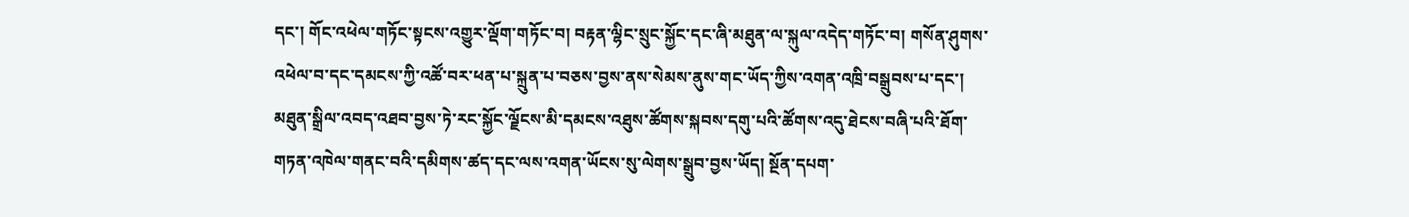དང་། གོང་འཕེལ་གཏོང་སྟངས་འགྱུར་ལྡོག་གཏོང་བ། བརྟན་ལྷིང་སྲུང་སྐྱོང་དང་ཞི་མཐུན་ལ་སྐུལ་འདེད་གཏོང་བ། གསོན་ཤུགས་འཕེལ་བ་དང་དམངས་ཀྱི་འཚོ་བར་ཕན་པ་སྐྲུན་པ་བཅས་བྱས་ནས་སེམས་ནུས་གང་ཡོད་ཀྱིས་འགན་འཁྲི་བསྒྲུབས་པ་དང་། མཐུན་སྒྲིལ་འབད་འཐབ་བྱས་ཏེ་རང་སྐྱོང་ལྗོངས་མི་དམངས་འཐུས་ཚོགས་སྐབས་དགུ་པའི་ཚོགས་འདུ་ཐེངས་བཞི་པའི་ཐོག་གཏན་འཁེལ་གནང་བའི་དམིགས་ཚད་དང་ལས་འགན་ཡོངས་སུ་ལེགས་སྒྲུབ་བྱས་ཡོད། སྔོན་དཔག་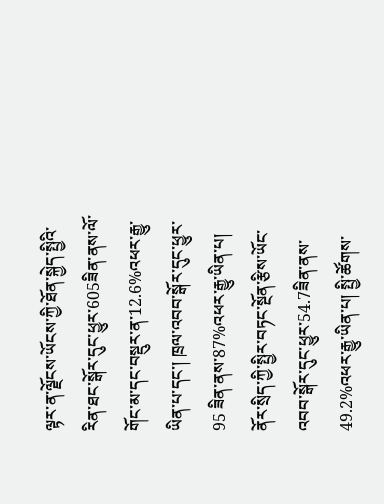ལྟར་ན་ལྗོངས་ཡོངས་ཀྱི་ཐོན་སྐྱེད་སྤྱིའི་རིན་ཐང་སྒོར་དུང་ཕྱུར་605ཟིན་ནས་ལོ་གོང་མ་དང་བསྡུར་ན་12.6%འཕར་རྒྱུ་ཡིན་པ་དང་། ཁྲལ་འབབ་སྒོར་དུང་ཕྱུར་95 ཟིན་ནས་87%འཕར་རྒྱུ་ཡིན་པ། ནོར་སྲིད་ཀྱི་སྤྱིར་བཏང་སྔོན་རྩིས་ཡོང་འབབ་སྒོར་དུང་ཕྱུར་54.7ཟིན་ནས་49.2%འཕར་རྒྱུ་ཡིན་པ། སྤྱི་ཚོགས་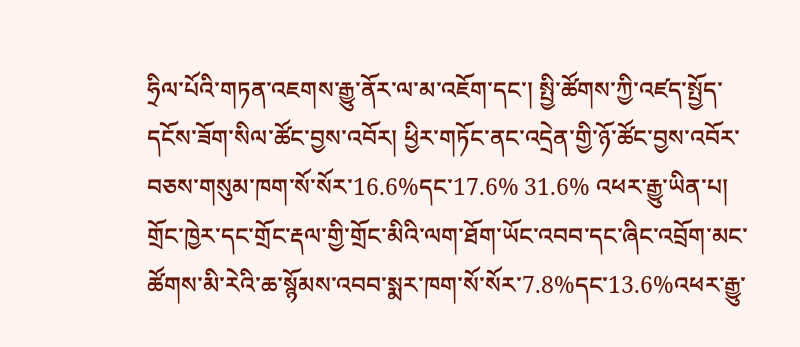ཧྲིལ་པོའི་གཏན་འཇགས་རྒྱུ་ནོར་ལ་མ་འཇོག་དང་། སྤྱི་ཚོགས་ཀྱི་འཛད་སྤྱོད་དངོས་ཟོག་སིལ་ཚོང་བྱས་འབོར། ཕྱིར་གཏོང་ནང་འདྲེན་གྱི་ཉོ་ཚོང་བྱས་འབོར་བཅས་གསུམ་ཁག་སོ་སོར་16.6%དང་17.6% 31.6% འཕར་རྒྱུ་ཡིན་པ། གྲོང་ཁྱེར་དང་གྲོང་རྡལ་གྱི་གྲོང་མིའི་ལག་ཐོག་ཡོང་འབབ་དང་ཞིང་འབྲོག་མང་ཚོགས་མི་རེའི་ཆ་སྙོམས་འབབ་སྨར་ཁག་སོ་སོར་7.8%དང་13.6%འཕར་རྒྱུ་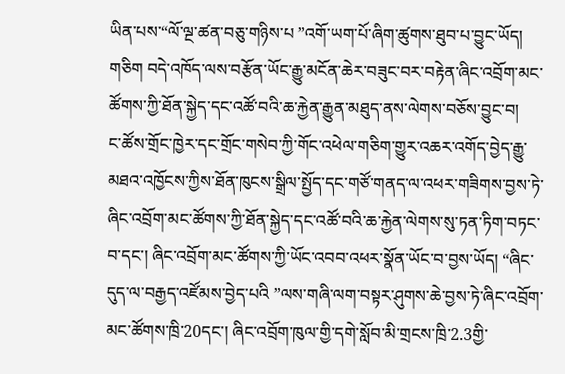ཡིན་པས་“ལོ་ལྔ་ཚན་བཅུ་གཉིས་པ ”འགོ་ཡག་པོ་ཞིག་ཚུགས་ཐུབ་པ་བྱུང་ཡོད།
གཅིག བདེ་འཁོད་ལས་བརྩོན་ཡོང་རྒྱུ་མངོན་ཆེར་བཟུང་བར་བརྟེན་ཞིང་འབྲོག་མང་ཚོགས་ཀྱི་ཐོན་སྐྱེད་དང་འཚོ་བའི་ཆ་རྐྱེན་རྒྱུན་མཐུད་ནས་ལེགས་བཅོས་བྱུང་བ།
ང་ཚོས་གྲོང་ཁྱེར་དང་གྲོང་གསེབ་ཀྱི་གོང་འཕེལ་གཅིག་གྱུར་འཆར་འགོད་བྱེད་རྒྱུ་མཐའ་འཁྱོངས་ཀྱིས་ཐོན་ཁུངས་སྒྲིལ་སྤྱོད་དང་གཙོ་གནད་ལ་འཕར་གཟིགས་བྱས་ཏེ་ཞིང་འབྲོག་མང་ཚོགས་ཀྱི་ཐོན་སྐྱེད་དང་འཚོ་བའི་ཆ་རྐྱེན་ལེགས་སུ་ཏན་ཏིག་བཏང་བ་དང་། ཞིང་འབྲོག་མང་ཚོགས་ཀྱི་ཡོང་འབབ་འཕར་སྣོན་ཡོང་བ་བྱས་ཡོད། “ཞིང་དུད་ལ་བརྒྱད་འཛོམས་བྱེད་པའི ”ལས་གཞི་ལག་བསྟར་ཤུགས་ཆེ་བྱས་ཏེ་ཞིང་འབྲོག་མང་ཚོགས་ཁྲི་20དང་། ཞིང་འབྲོག་ཁུལ་གྱི་དགེ་སློབ་མི་གྲངས་ཁྲི་2.3གྱི་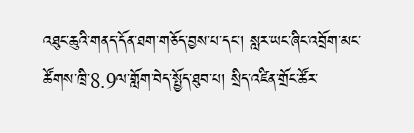འཐུང་ཆུའི་གནད་དོན་ཐག་གཅོད་བྱས་པ་དང་། སླར་ཡང་ཞིང་འབྲོག་མང་ཚོགས་ཁྲི་8.9ལ་གློག་བེད་སྤྱོད་ཐུབ་པ། སྲིད་འཛིན་གྲོང་ཚོར་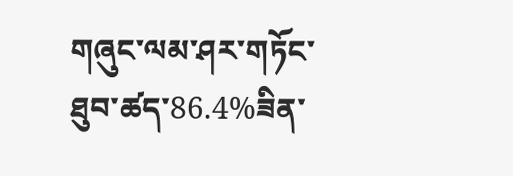གཞུང་ལམ་ཤར་གཏོང་ཐུབ་ཚད་86.4%ཟིན་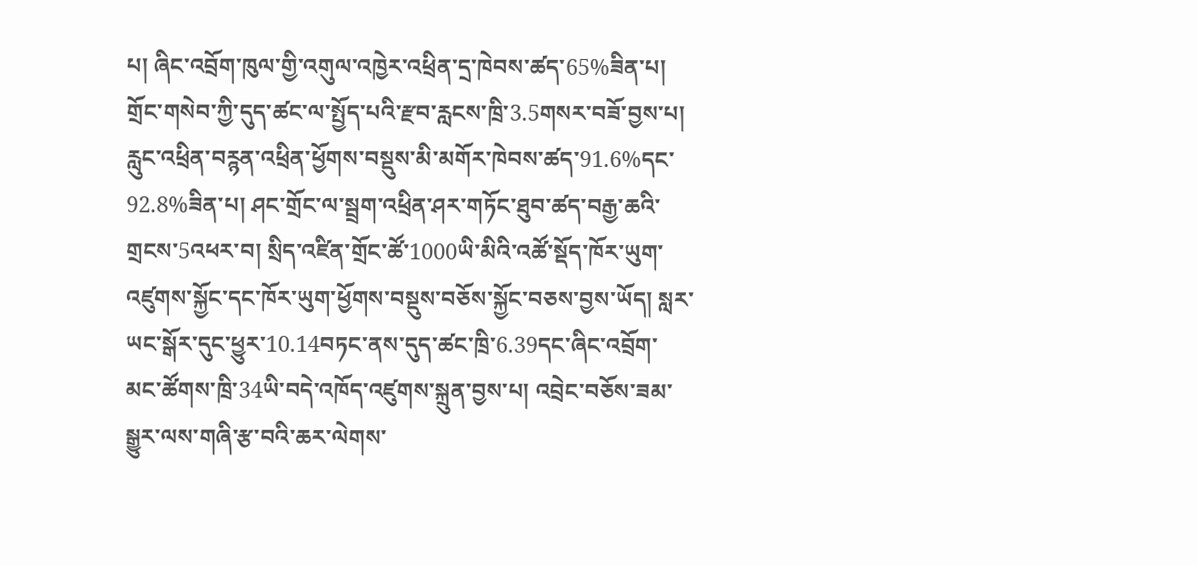པ། ཞིང་འབྲོག་ཁུལ་གྱི་འགུལ་འཁྱེར་འཕྲིན་དྲ་ཁེབས་ཚད་65%ཟིན་པ། གྲོང་གསེབ་ཀྱི་དུད་ཚང་ལ་སྤྱོད་པའི་རྫབ་རླངས་ཁྲི་3.5གསར་བཟོ་བྱས་པ། རླུང་འཕྲིན་བཪྙན་འཕྲིན་ཕྱོགས་བསྡུས་མི་མགོར་ཁེབས་ཚད་91.6%དང་92.8%ཟིན་པ། ཤང་གྲོང་ལ་སྦྲག་འཕྲིན་ཤར་གཏོང་ཐུབ་ཚད་བརྒྱ་ཆའི་གྲངས་5འཕར་བ། སྲིད་འཛིན་གྲོང་ཚོ་1000ཡི་མིའི་འཚོ་སྡོད་ཁོར་ཡུག་འཛུགས་སྐྱོང་དང་ཁོར་ཡུག་ཕྱོགས་བསྡུས་བཅོས་སྐྱོང་བཅས་བྱས་ཡོད། སླར་ཡང་སྒོར་དུང་ཕྱུར་10.14བཏང་ནས་དུད་ཚང་ཁྲི་6.39དང་ཞིང་འབྲོག་མང་ཚོགས་ཁྲི་34ཡི་བདེ་འཁོད་འཛུགས་སྐྲུན་བྱས་པ། འབྲེང་བཅོས་ཟམ་སྒྱུར་ལས་གཞི་རྩ་བའི་ཆར་ལེགས་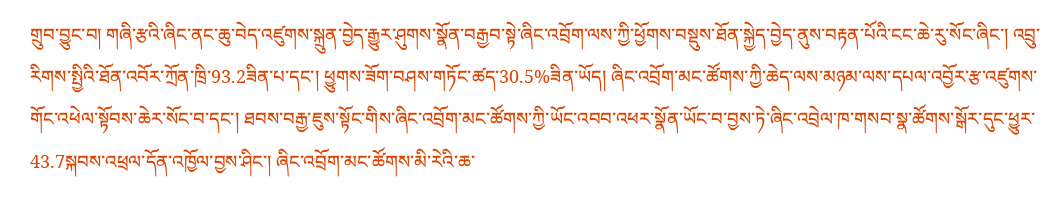གྲུབ་བྱུང་བ། གཞི་རྩའི་ཞིང་ནང་ཆུ་བེད་འཛུགས་སྐྲུན་བྱེད་རྒྱུར་ཤུགས་སྣོན་བརྒྱབ་སྟེ་ཞིང་འབྲོག་ལས་ཀྱི་ཕྱོགས་བསྡུས་ཐོན་སྐྱེད་བྱེད་ནུས་བརྟན་པོའི་ངང་ཆེ་རུ་སོང་ཞིང་། འབྲུ་རིགས་སྤྱིའི་ཐོན་འབོར་ཀྲོན་ཁྲི་93.2ཟིན་པ་དང་། ཕྱུགས་ཟོག་བཤས་གཏོང་ཚད་30.5%ཟིན་ཡོད། ཞིང་འབྲོག་མང་ཚོགས་ཀྱི་ཆེད་ལས་མཉམ་ལས་དཔལ་འབྱོར་རྩ་འཛུགས་གོང་འཕེལ་སྟོབས་ཆེར་སོང་བ་དང་། ཐབས་བརྒྱ་ཇུས་སྟོང་གིས་ཞིང་འབྲོག་མང་ཚོགས་ཀྱི་ཡོང་འབབ་འཕར་སྣོན་ཡོང་བ་བྱས་ཏེ་ཞིང་འབྲེལ་ཁ་གསབ་སྣ་ཚོགས་སྒོར་དུང་ཕྱུར་43.7སྐབས་འཕྲལ་དོན་འཁྱོལ་བྱས་ཤིང་། ཞིང་འབྲོག་མང་ཚོགས་མི་རེའི་ཆ་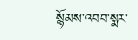སྙོམས་འབབ་སྨར་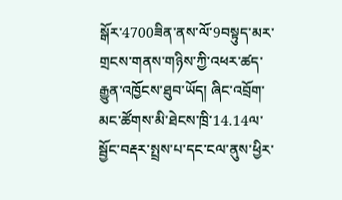སྒོར་4700ཟིན་ནས་ལོ་9བསྟུད་མར་གྲངས་གནས་གཉིས་ཀྱི་འཕར་ཚད་རྒྱུན་འཁྱོངས་ཐུབ་ཡོད། ཞིང་འབྲོག་མང་ཚོགས་མི་ཐེངས་ཁྲི་14.14ལ་སྦྱོང་བརྡར་སྤྲས་པ་དང་ངལ་ནུས་ཕྱིར་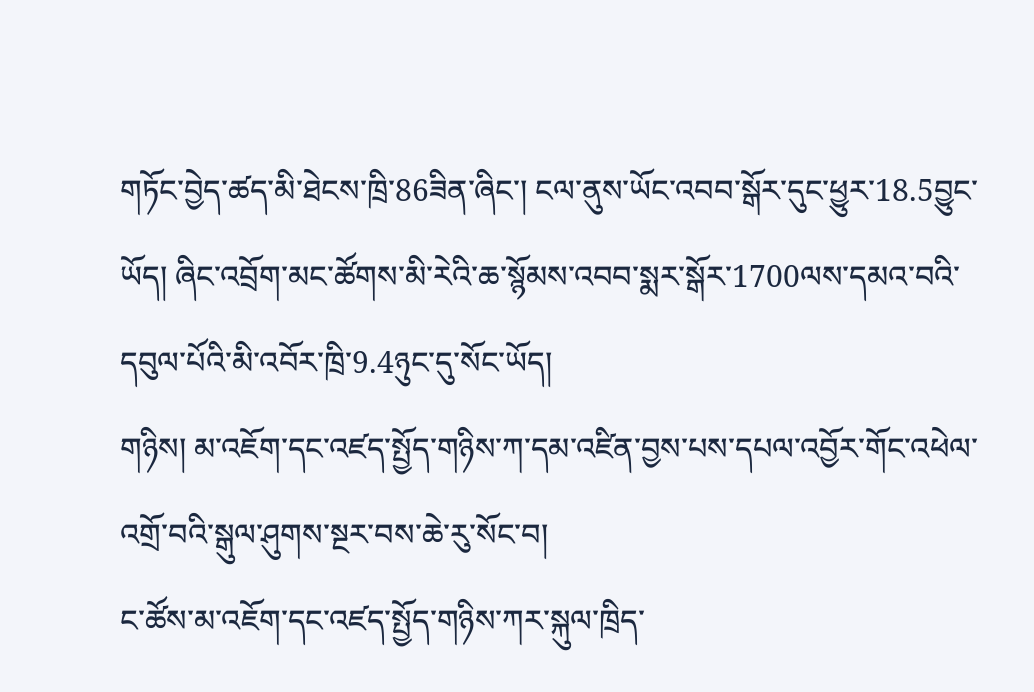གཏོང་བྱེད་ཚད་མི་ཐེངས་ཁྲི་86ཟིན་ཞིང་། ངལ་ནུས་ཡོང་འབབ་སྒོར་དུང་ཕྱུར་18.5བྱུང་ཡོད། ཞིང་འབྲོག་མང་ཚོགས་མི་རེའི་ཆ་སྙོམས་འབབ་སྨར་སྒོར་1700ལས་དམའ་བའི་དབུལ་པོའི་མི་འབོར་ཁྲི་9.4ཉུང་དུ་སོང་ཡོད།
གཉིས། མ་འཇོག་དང་འཛད་སྤྱོད་གཉིས་ཀ་དམ་འཛིན་བྱས་པས་དཔལ་འབྱོར་གོང་འཕེལ་འགྲོ་བའི་སྒུལ་ཤུགས་སྔར་བས་ཆེ་རུ་སོང་བ།
ང་ཚོས་མ་འཇོག་དང་འཛད་སྤྱོད་གཉིས་ཀར་སྐུལ་ཁྲིད་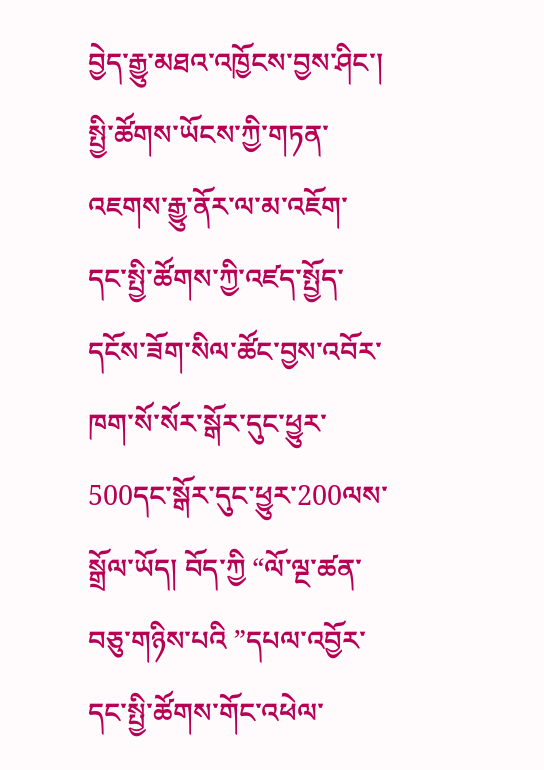བྱེད་རྒྱུ་མཐའ་འཁྱོངས་བྱས་ཤིང་། སྤྱི་ཚོགས་ཡོངས་ཀྱི་གཏན་འཇགས་རྒྱུ་ནོར་ལ་མ་འཇོག་དང་སྤྱི་ཚོགས་ཀྱི་འཛད་སྤྱོད་དངོས་ཟོག་སིལ་ཚོང་བྱས་འབོར་ཁག་སོ་སོར་སྒོར་དུང་ཕྱུར་500དང་སྒོར་དུང་ཕྱུར་200ལས་སྒྲོལ་ཡོད། བོད་ཀྱི “ལོ་ལྔ་ཚན་བཅུ་གཉིས་པའི ”དཔལ་འབྱོར་དང་སྤྱི་ཚོགས་གོང་འཕེལ་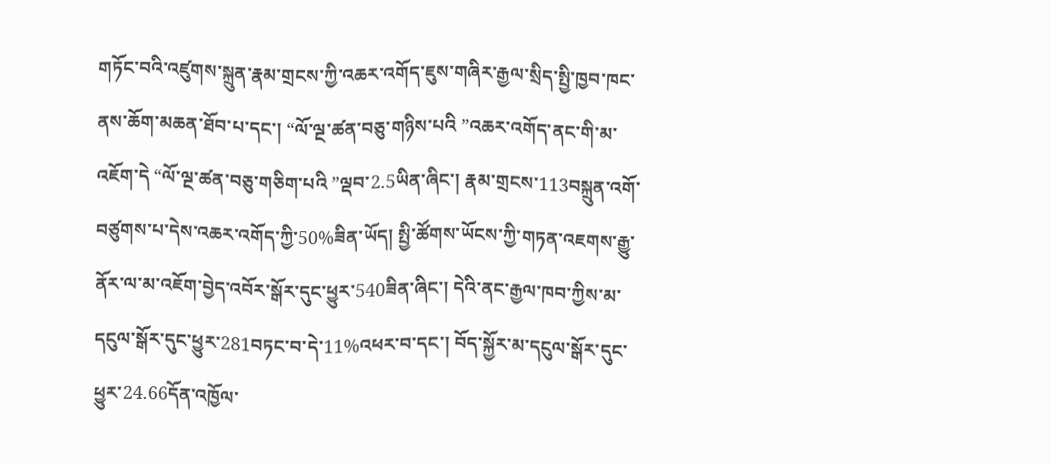གཏོང་བའི་འཛུགས་སྐྲུན་རྣམ་གྲངས་ཀྱི་འཆར་འགོད་ཇུས་གཞིར་རྒྱལ་སྲིད་སྤྱི་ཁྱབ་ཁང་ནས་ཆོག་མཆན་ཐོབ་པ་དང་། “ལོ་ལྔ་ཚན་བཅུ་གཉིས་པའི ”འཆར་འགོད་ནང་གི་མ་འཇོག་དེ “ལོ་ལྔ་ཚན་བཅུ་གཅིག་པའི ”ལྡབ་2.5ཡིན་ཞིང་། རྣམ་གྲངས་113བསྐྲུན་འགོ་བཙུགས་པ་དེས་འཆར་འགོད་ཀྱི་50%ཟིན་ཡོད། སྤྱི་ཚོགས་ཡོངས་ཀྱི་གཏན་འཇགས་རྒྱུ་ནོར་ལ་མ་འཇོག་བྱེད་འབོར་སྒོར་དུང་ཕྱུར་540ཟིན་ཞིང་། དེའི་ནང་རྒྱལ་ཁབ་ཀྱིས་མ་དངུལ་སྒོར་དུང་ཕྱུར་281བཏང་བ་དེ་11%འཕར་བ་དང་། བོད་སྐྱོར་མ་དངུལ་སྒོར་དུང་ཕྱུར་24.66དོན་འཁྱོལ་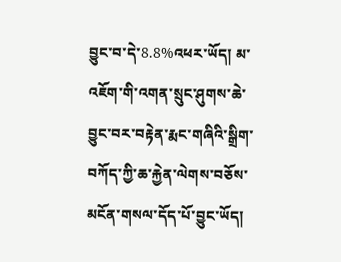བྱུང་བ་དེ་8.8%འཕར་ཡོད། མ་འཇོག་གི་འགན་སྲུང་ཤུགས་ཆེ་བྱུང་བར་བརྟེན་རྨང་གཞིའི་སྒྲིག་བཀོད་ཀྱི་ཆ་རྐྱེན་ལེགས་བཅོས་མངོན་གསལ་དོད་པོ་བྱུང་ཡོད།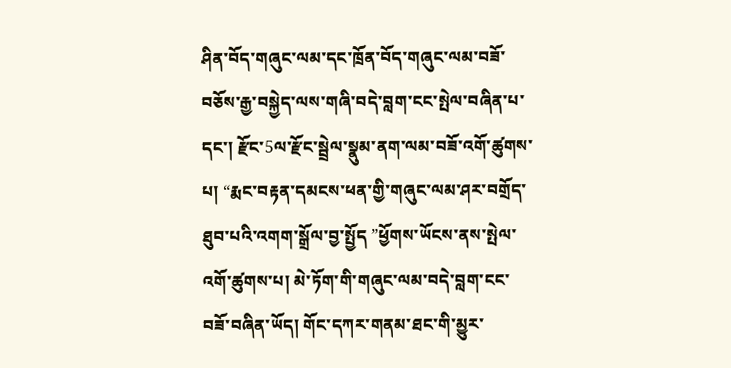ཤིན་བོད་གཞུང་ལམ་དང་ཁྲོན་བོད་གཞུང་ལམ་བཟོ་བཅོས་རྒྱ་བསྐྱེད་ལས་གཞི་བདེ་བླག་ངང་སྤེལ་བཞིན་པ་དང་། རྫོང་5ལ་རྫོང་སྦྲེལ་སྣུམ་ནག་ལམ་བཟོ་འགོ་ཚུགས་པ། “རྨང་བརྟན་དམངས་ཕན་གྱི་གཞུང་ལམ་ཤར་བགྲོད་ཐུབ་པའི་འགག་སྒྲོལ་བྱ་སྤྱོད ”ཕྱོགས་ཡོངས་ནས་སྤེལ་འགོ་ཚུགས་པ། མེ་ཏོག་གི་གཞུང་ལམ་བདེ་བླག་ངང་བཟོ་བཞིན་ཡོད། གོང་དཀར་གནམ་ཐང་གི་མྱུར་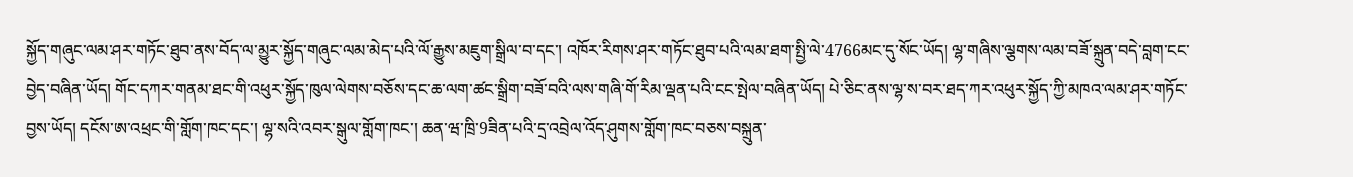སྐྱོད་གཞུང་ལམ་ཤར་གཏོང་ཐུབ་ནས་བོད་ལ་མྱུར་སྐྱོད་གཞུང་ལམ་མེད་པའི་ལོ་རྒྱུས་མཇུག་སྒྲིལ་བ་དང་། འཁོར་རིགས་ཤར་གཏོང་ཐུབ་པའི་ལམ་ཐག་སྤྱི་ལེ་4766མང་དུ་སོང་ཡོད། ལྷ་གཞིས་ལྕགས་ལམ་བཟོ་སྐྲུན་བདེ་བླག་ངང་བྱེད་བཞིན་ཡོད། གོང་དཀར་གནམ་ཐང་གི་འཕུར་སྐྱོད་ཁུལ་ལེགས་བཅོས་དང་ཆ་ལག་ཚང་སྒྲིག་བཟོ་བའི་ལས་གཞི་གོ་རིམ་ལྡན་པའི་ངང་སྤེལ་བཞིན་ཡོད། པེ་ཅིང་ནས་ལྷ་ས་བར་ཐད་ཀར་འཕུར་སྐྱོད་ཀྱི་མཁའ་ལམ་ཤར་གཏོང་བྱས་ཡོད། དངོས་ཨ་འཕྲང་གི་གློག་ཁང་དང་། ལྷ་སའི་འབར་སྒུལ་གློག་ཁང་། ཆན་ཝ་ཁྲི་9ཟིན་པའི་དྲ་འབྲེལ་འོད་ཤུགས་གློག་ཁང་བཅས་བསྐྲུན་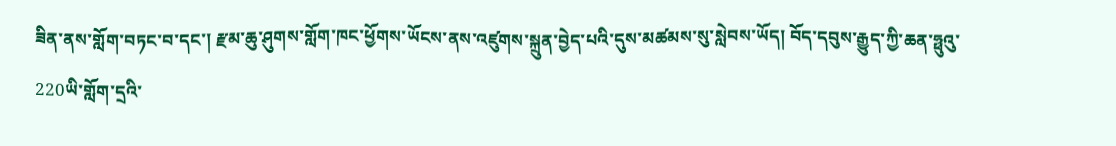ཟིན་ནས་གློག་བཏང་བ་དང་། རྫམ་ཆུ་ཤུགས་གློག་ཁང་ཕྱོགས་ཡོངས་ནས་འཛུགས་སྐྲུན་བྱེད་པའི་དུས་མཚམས་སུ་སླེབས་ཡོད། བོད་དབུས་རྒྱུད་ཀྱི་ཆན་ཧྥུའུ་220ཡི་གློག་དྲའི་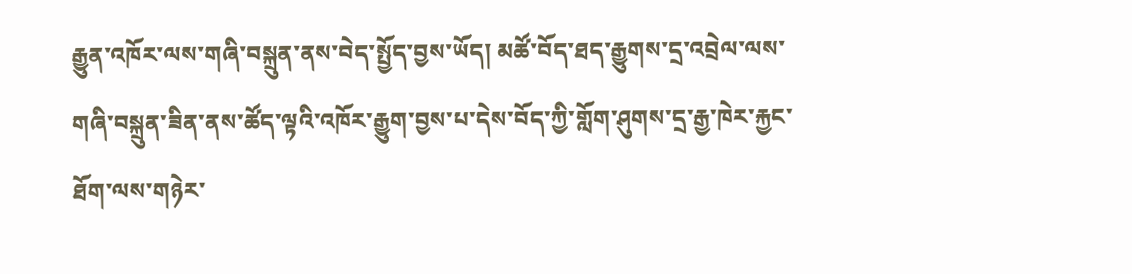རྒྱུན་འཁོར་ལས་གཞི་བསྐྲུན་ནས་བེད་སྤྱོད་བྱས་ཡོད། མཚོ་བོད་ཐད་རྒྱུགས་དྲ་འབྲེལ་ལས་གཞི་བསྐྲུན་ཟིན་ནས་ཚོད་ལྟའི་འཁོར་རྒྱུག་བྱས་པ་དེས་བོད་ཀྱི་གློག་ཤུགས་དྲ་རྒྱ་ཁེར་རྐྱང་ཐོག་ལས་གཉེར་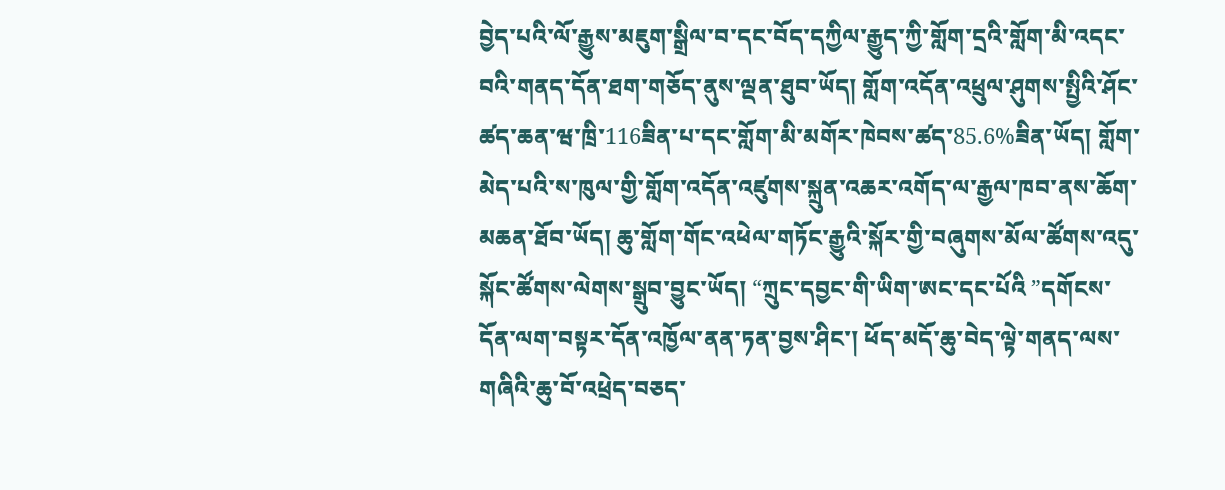བྱེད་པའི་ལོ་རྒྱུས་མཇུག་སྒྲིལ་བ་དང་བོད་དཀྱིལ་རྒྱུད་ཀྱི་གློག་དྲའི་གློག་མི་འདང་བའི་གནད་དོན་ཐག་གཅོད་ནུས་ལྡན་ཐུབ་ཡོད། གློག་འདོན་འཕྲུལ་ཤུགས་སྤྱིའི་ཤོང་ཚད་ཆན་ཝ་ཁྲི་116ཟིན་པ་དང་གློག་མི་མགོར་ཁེབས་ཚད་85.6%ཟིན་ཡོད། གློག་མེད་པའི་ས་ཁུལ་གྱི་གློག་འདོན་འཛུགས་སྐྲུན་འཆར་འགོད་ལ་རྒྱལ་ཁབ་ནས་ཆོག་མཆན་ཐོབ་ཡོད། ཆུ་གློག་གོང་འཕེལ་གཏོང་རྒྱུའི་སྐོར་གྱི་བཞུགས་མོལ་ཚོགས་འདུ་སྐོང་ཚོགས་ལེགས་སྒྲུབ་བྱུང་ཡོད། “ཀྲུང་དབྱང་གི་ཡིག་ཨང་དང་པོའི ”དགོངས་དོན་ལག་བསྟར་དོན་འཁྱོལ་ནན་ཏན་བྱས་ཤིང་། ཕོད་མདོ་ཆུ་བེད་ལྟེ་གནད་ལས་གཞིའི་ཆུ་བོ་འཕྲེད་བཅད་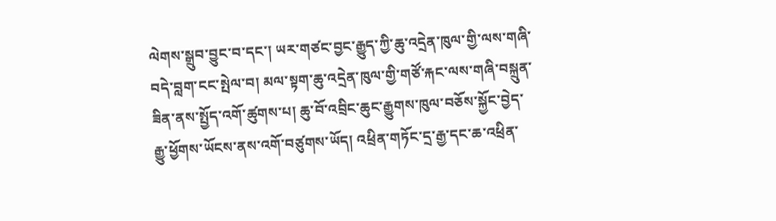ལེགས་སྒྲུབ་བྱུང་བ་དང་། ཡར་གཙང་བྱང་རྒྱུད་ཀྱི་ཆུ་འདྲེན་ཁུལ་གྱི་ལས་གཞི་བདེ་བླག་ངང་སྤེལ་བ། མལ་སྟག་ཆུ་འདྲེན་ཁུལ་གྱི་གཙོ་རྐང་ལས་གཞི་བསྐྲུན་ཟིན་ནས་སྤྱོད་འགོ་ཚུགས་པ། ཆུ་བོ་འབྲིང་ཆུང་རྒྱུགས་ཁུལ་བཅོས་སྐྱོང་བྱེད་རྒྱུ་ཕྱོགས་ཡོངས་ནས་འགོ་བཙུགས་ཡོད། འཕྲིན་གཏོང་དྲ་རྒྱ་དང་ཆ་འཕྲིན་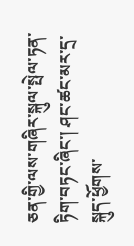ཅན་གྱི་ལས་གཞིར་སྐུལ་སྤེལ་ཏན་ཏིག་བཏང་ཞིང་། ཤང་ཚང་མར་དྲ་སྐུད་ཕྱོགས་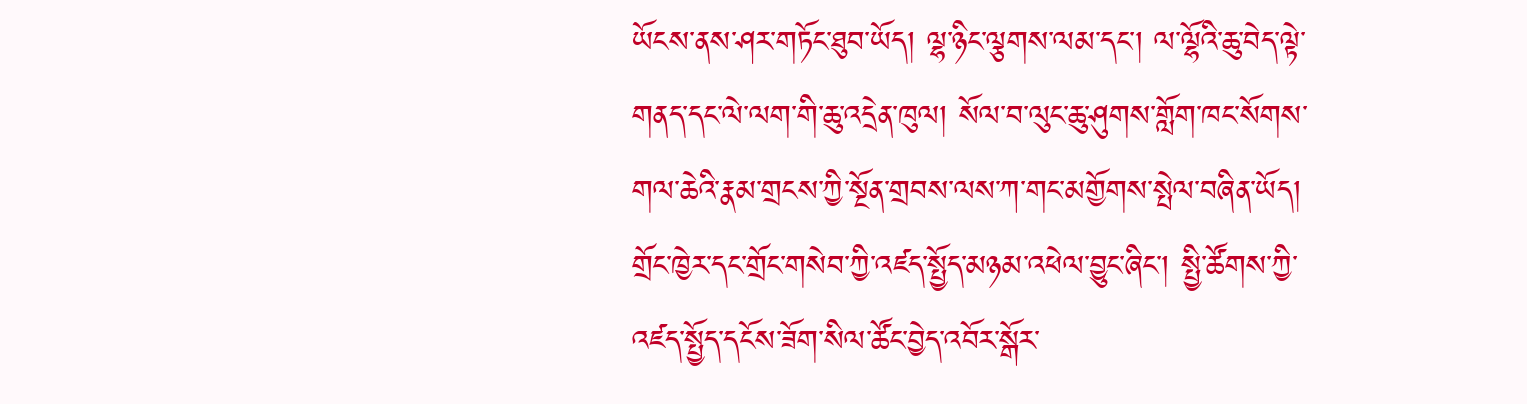ཡོངས་ནས་ཤར་གཏོང་ཐུབ་ཡོད། ལྷ་ཉིང་ལྕགས་ལམ་དང་། ལ་ལྷོའི་ཆུ་བེད་ལྟེ་གནད་དང་ལེ་ལག་གི་ཆུ་འདྲེན་ཁུལ། སོལ་བ་ལུང་ཆུ་ཤུགས་གློག་ཁང་སོགས་གལ་ཆེའི་རྣམ་གྲངས་ཀྱི་སྔོན་གྲབས་ལས་ཀ་གང་མགྱོགས་སྤེལ་བཞིན་ཡོད། གྲོང་ཁྱེར་དང་གྲོང་གསེབ་ཀྱི་འཛད་སྤྱོད་མཉམ་འཕེལ་བྱུང་ཞིང་། སྤྱི་ཚོགས་ཀྱི་འཛད་སྤྱོད་དངོས་ཟོག་སིལ་ཚོང་བྱེད་འབོར་སྒོར་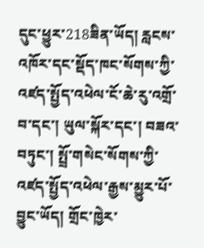དུང་ཕྱུར་218ཟིན་ཡོད། རླངས་འཁོར་དང་སྡོད་ཁང་སོགས་ཀྱི་འཛད་སྤྱོད་འཕེལ་ངོ་ཆེ་རུ་འགྲོ་བ་དང་། ཡུལ་སྐོར་དང་། བཟའ་བཏུང་། སྤྲོ་གསེང་སོགས་ཀྱི་འཛད་སྤྱོད་འཕེལ་རྒྱས་མྱུར་པོ་བྱུང་ཡོད། གྲོང་ཁྱེར་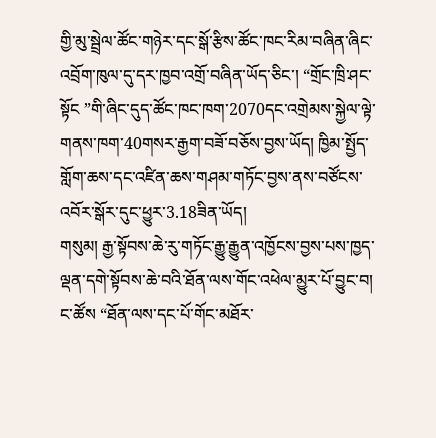གྱི་མུ་སྦྲེལ་ཚོང་གཉེར་དང་སྒོ་རྩིས་ཚོང་ཁང་རིམ་བཞིན་ཞིང་འབྲོག་ཁུལ་དུ་དར་ཁྱབ་འགྲོ་བཞིན་ཡོད་ཅིང་། “གྲོང་ཁྲི་ཤང་སྟོང ”གི་ཞིང་དུད་ཚོང་ཁང་ཁག་2070དང་འགྲེམས་སྐྱེལ་ལྟེ་གནས་ཁག་40གསར་རྒྱག་བཟོ་བཅོས་བྱས་ཡོད། ཁྱིམ་སྤྱོད་གློག་ཆས་དང་འཛིན་ཆས་གཤམ་གཏོང་བྱས་ནས་བཙོངས་འབོར་སྒོར་དུང་ཕྱུར་3.18ཟིན་ཡོད།
གསུམ། རྒྱ་སྟོབས་ཆེ་རུ་གཏོང་རྒྱུ་རྒྱུན་འཁྱོངས་བྱས་པས་ཁྱད་ལྡན་དགེ་སྟོབས་ཆེ་བའི་ཐོན་ལས་གོང་འཕེལ་མྱུར་པོ་བྱུང་བ།
ང་ཚོས “ཐོན་ལས་དང་པོ་གོང་མཐོར་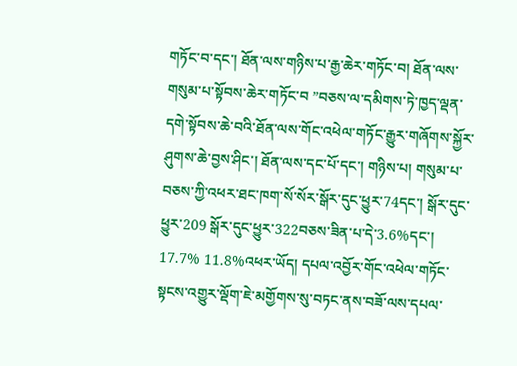གཏོང་བ་དང་། ཐོན་ལས་གཉིས་པ་རྒྱ་ཆེར་གཏོང་བ། ཐོན་ལས་གསུམ་པ་སྟོབས་ཆེར་གཏོང་བ ”བཅས་ལ་དམིགས་ཏེ་ཁྱད་ལྡན་དགེ་སྟོབས་ཆེ་བའི་ཐོན་ལས་གོང་འཕེལ་གཏོང་རྒྱུར་གཞོགས་སྐྱོར་ཤུགས་ཆེ་བྱས་ཤིང་། ཐོན་ལས་དང་པོ་དང་། གཉིས་པ། གསུམ་པ་བཅས་ཀྱི་འཕར་ཐང་ཁག་སོ་སོར་སྒོར་དུང་ཕྱུར་74དང་། སྒོར་དུང་ཕྱུར་209 སྒོར་དུང་ཕྱུར་322བཅས་ཟིན་པ་དེ་3.6%དང་། 17.7% 11.8%འཕར་ཡོད། དཔལ་འབྱོར་གོང་འཕེལ་གཏོང་སྟངས་འགྱུར་ལྡོག་ཇེ་མགྱོགས་སུ་བཏང་ནས་བཟོ་ལས་དཔལ་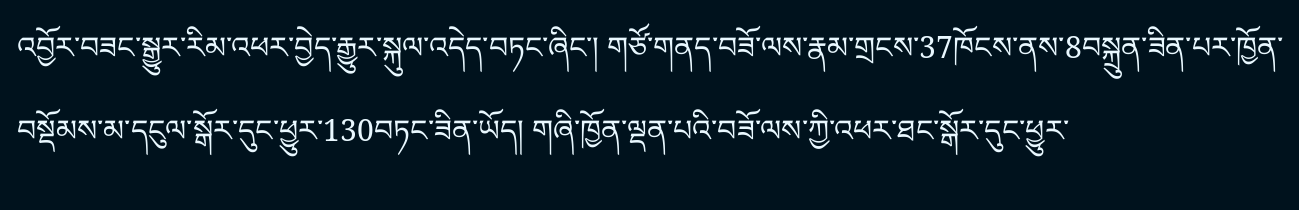འབྱོར་བཟང་སྒྱུར་རིམ་འཕར་བྱེད་རྒྱུར་སྐུལ་འདེད་བཏང་ཞིང་། གཙོ་གནད་བཟོ་ལས་རྣམ་གྲངས་37ཁོངས་ནས་8བསྐྲུན་ཟིན་པར་ཁྱོན་བསྡོམས་མ་དངུལ་སྒོར་དུང་ཕྱུར་130བཏང་ཟིན་ཡོད། གཞི་ཁྱོན་ལྡན་པའི་བཟོ་ལས་ཀྱི་འཕར་ཐང་སྒོར་དུང་ཕྱུར་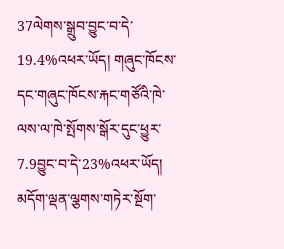37ལེགས་སྒྲུབ་བྱུང་བ་དེ་19.4%འཕར་ཡོད། གཞུང་ཁོངས་དང་གཞུང་ཁོངས་རྐང་གཙོའི་ཁེ་ལས་ལ་ཁེ་སྤོགས་སྒོར་དུང་ཕྱུར་7.9བྱུང་བ་དེ་23%འཕར་ཡོད། མདོག་ལྡན་ལྕགས་གཏེར་སྔོག་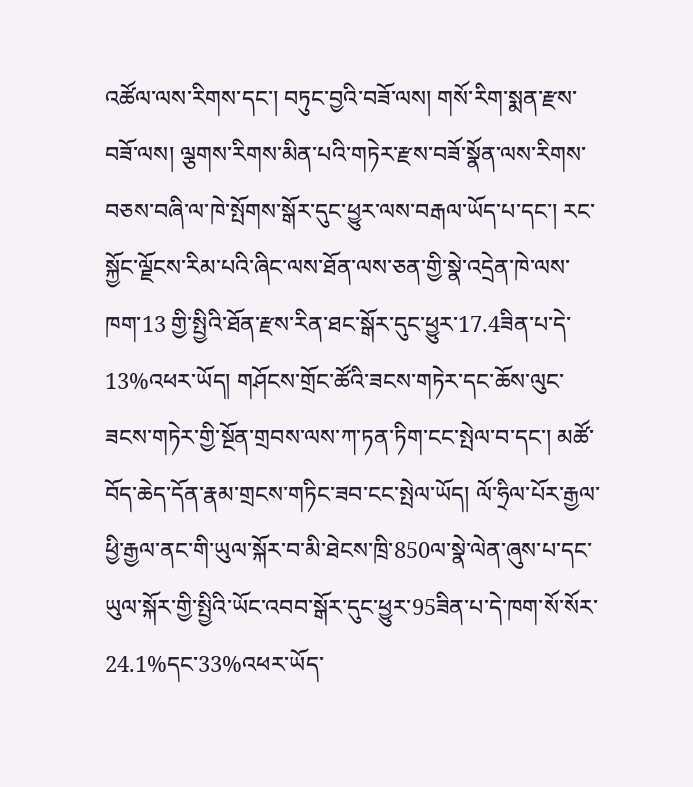འཚོལ་ལས་རིགས་དང་། བཏུང་བྱའི་བཟོ་ལས། གསོ་རིག་སྨན་རྫས་བཟོ་ལས། ལྕགས་རིགས་མིན་པའི་གཏེར་རྫས་བཟོ་སྣོན་ལས་རིགས་བཅས་བཞི་ལ་ཁེ་སྤོགས་སྒོར་དུང་ཕྱུར་ལས་བརྒལ་ཡོད་པ་དང་། རང་སྐྱོང་ལྗོངས་རིམ་པའི་ཞིང་ལས་ཐོན་ལས་ཅན་གྱི་སྣེ་འདྲེན་ཁེ་ལས་ཁག་13 གྱི་སྤྱིའི་ཐོན་རྫས་རིན་ཐང་སྒོར་དུང་ཕྱུར་17.4ཟིན་པ་དེ་13%འཕར་ཡོད། གཤོངས་གྲོང་ཚོའི་ཟངས་གཏེར་དང་ཆོས་ལུང་ཟངས་གཏེར་གྱི་སྔོན་གྲབས་ལས་ཀ་ཏན་ཏིག་ངང་སྤེལ་བ་དང་། མཚོ་བོད་ཆེད་དོན་རྣམ་གྲངས་གཏིང་ཟབ་ངང་སྤེལ་ཡོད། ལོ་ཧྲིལ་པོར་རྒྱལ་ཕྱི་རྒྱལ་ནང་གི་ཡུལ་སྐོར་བ་མི་ཐེངས་ཁྲི་850ལ་སྣེ་ལེན་ཞུས་པ་དང་ཡུལ་སྐོར་གྱི་སྤྱིའི་ཡོང་འབབ་སྒོར་དུང་ཕྱུར་95ཟིན་པ་དེ་ཁག་སོ་སོར་24.1%དང་33%འཕར་ཡོད་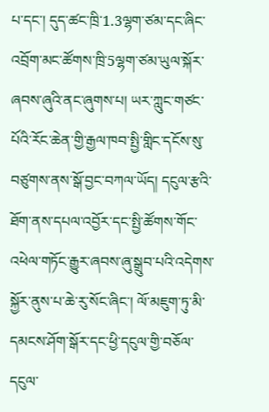པ་དང་། དུད་ཚང་ཁྲི་1.3ལྷག་ཙམ་དང་ཞིང་འབྲོག་མང་ཚོགས་ཁྲི་5ལྷག་ཙམ་ཡུལ་སྐོར་ཞབས་ཞུའི་ནང་ཞུགས་པ། ཡར་ཀླུང་གཙང་པོའི་རོང་ཆེན་གྱི་རྒྱལ་ཁབ་སྤྱི་གླིང་དངོས་སུ་བཙུགས་ནས་སྒོ་བྱང་བཀལ་ཡོད། དངུལ་རྩའི་ཐོག་ནས་དཔལ་འབྱོར་དང་སྤྱི་ཚོགས་གོང་འཕེལ་གཏོང་རྒྱུར་ཞབས་ཞུ་སྒྲུབ་པའི་འདེགས་སྐྱོར་ནུས་པ་ཆེ་རུ་སོང་ཞིང་། ལོ་མཇུག་ཏུ་མི་དམངས་ཤོག་སྒོར་དང་ཕྱི་དངུལ་གྱི་བཅོལ་དངུལ་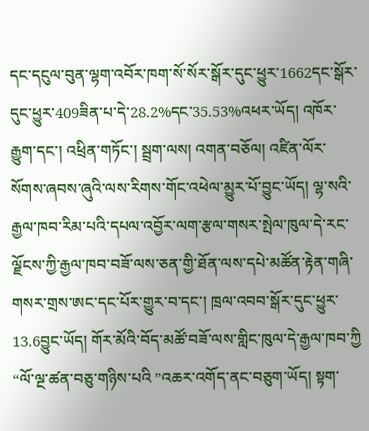དང་དངུལ་བུན་ལྷག་འབོར་ཁག་སོ་སོར་སྒོར་དུང་ཕྱུར་1662དང་སྒོར་དུང་ཕྱུར་409ཟིན་པ་དེ་28.2%དང་35.53%འཕར་ཡོད། འཁོར་རྒྱུག་དང་། འཕྲིན་གཏོང་། སྦྲག་ལས། འགན་བཅོལ། འཛིན་ལོར་སོགས་ཞབས་ཞུའི་ལས་རིགས་གོང་འཕེལ་མྱུར་པོ་བྱུང་ཡོད། ལྷ་སའི་རྒྱལ་ཁབ་རིམ་པའི་དཔལ་འབྱོར་ལག་རྩལ་གསར་སྤེལ་ཁུལ་དེ་རང་ལྗོངས་ཀྱི་རྒྱལ་ཁབ་བཟོ་ལས་ཅན་གྱི་ཐོན་ལས་དཔེ་མཚོན་རྟེན་གཞི་གསར་གྲས་ཨང་དང་པོར་གྱུར་བ་དང་། ཁྲལ་འབབ་སྒོར་དུང་ཕྱུར་13.6བྱུང་ཡོད། གོར་མོའི་བོད་མཚོ་བཟོ་ལས་གླིང་ཁུལ་དེ་རྒྱལ་ཁབ་ཀྱི “ལོ་ལྔ་ཚན་བཅུ་གཉིས་པའི ”འཆར་འགོད་ནང་བཅུག་ཡོད། སྟག་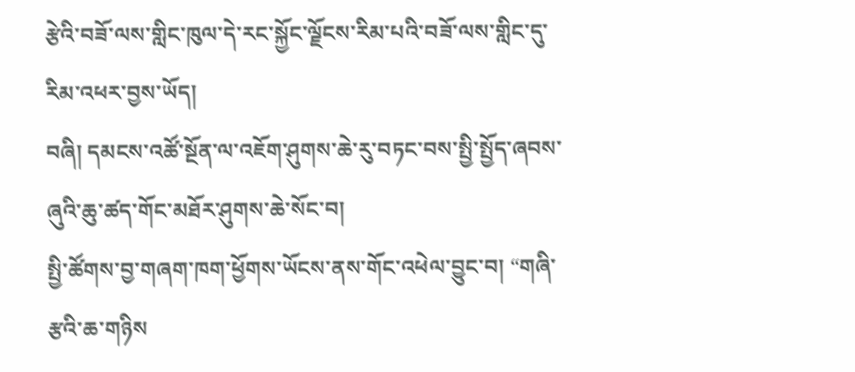རྩེའི་བཟོ་ལས་གླིང་ཁུལ་དེ་རང་སྐྱོང་ལྗོངས་རིམ་པའི་བཟོ་ལས་གླིང་དུ་རིམ་འཕར་བྱས་ཡོད།
བཞི། དམངས་འཚོ་སྔོན་ལ་འཇོག་ཤུགས་ཆེ་རུ་བཏང་བས་སྤྱི་སྤྱོད་ཞབས་ཞུའི་ཆུ་ཚད་གོང་མཐོར་ཤུགས་ཆེ་སོང་བ།
སྤྱི་ཚོགས་བྱ་གཞག་ཁག་ཕྱོགས་ཡོངས་ནས་གོང་འཕེལ་བྱུང་བ། “གཞི་རྩའི་ཆ་གཉིས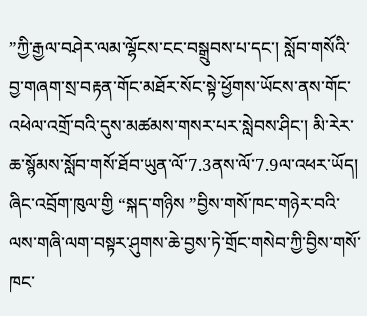”ཀྱི་རྒྱལ་བཤེར་ལམ་ལྷོངས་ངང་བསྒྲུབས་པ་དང་། སློབ་གསོའི་བྱ་གཞག་སྲ་བརྟན་གོང་མཐོར་སོང་སྟེ་ཕྱོགས་ཡོངས་ནས་གོང་འཕེལ་འགྲོ་བའི་དུས་མཚམས་གསར་པར་སླེབས་ཤིང་། མི་རེར་ཆ་སྙོམས་སློབ་གསོ་ཐོབ་ཡུན་ལོ་7.3ནས་ལོ་7.9ལ་འཕར་ཡོད། ཞིང་འབྲོག་ཁུལ་གྱི “སྐད་གཉིས ”བྱིས་གསོ་ཁང་གཉེར་བའི་ལས་གཞི་ལག་བསྟར་ཤུགས་ཆེ་བྱས་ཏེ་གྲོང་གསེབ་ཀྱི་བྱིས་གསོ་ཁང་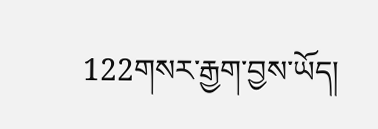122གསར་རྒྱག་བྱས་ཡོད།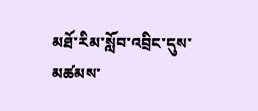མཐོ་རིམ་སློབ་འབྲིང་དུས་མཚམས་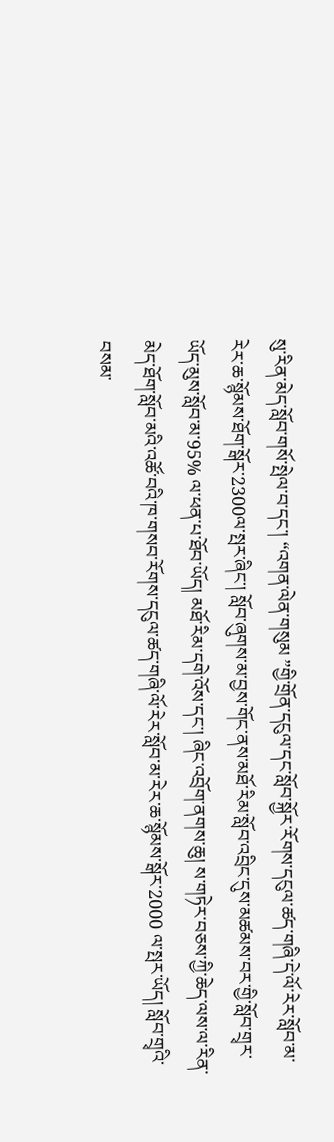སུ་རིན་མེད་སློབ་གསོ་སྤེལ་བ་དང་། “འགན་ལེན་གསུམ ”གྱི་གྲོན་དངུལ་དང་སློབ་སྐྱོར་རོགས་དངུལ་ཚད་གཞི་དེ་ལོ་རེར་སློབ་མ་རེར་ཆ་སྙོམས་ཐོག་སྒོར་2300ལ་སྤར་ཞིང་། སློབ་ཞུགས་མ་བྱས་གོང་ནས་མཐོ་རིམ་སློབ་འབྲིང་དུས་མཚམས་བར་གྱི་སློབ་གྲྭར་ཡོད་མུས་སློབ་མ་95% ལ་ཕན་པ་ཐོབ་ཡོད། མཐོ་རིམ་དགེ་འོས་དང་། ཞིང་འབྲོག་ནགས་ཆུ། ས་གཏེར་བཅས་ཀྱི་ཆེད་ལས་ལ་རིན་མེད་ཐོག་སློབ་མའི་འཚོ་བའི་ཁ་གསབ་རོགས་དངུལ་ཚད་གཞི་ལོ་རེར་སློབ་མ་རེར་ཆ་སྙོམས་སྒོར་2000 ལ་སྤར་ཡོད། སློབ་གྲྭའི་བསམ་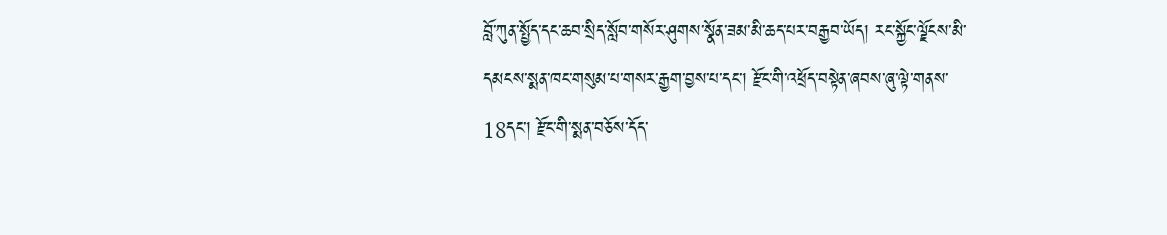བློ་ཀུན་སྤྱོད་དང་ཆབ་སྲིད་སློབ་གསོར་ཤུགས་སྣོན་ཟམ་མི་ཆད་པར་བརྒྱབ་ཡོད། རང་སྐྱོང་ལྗོངས་མི་དམངས་སྨན་ཁང་གསུམ་པ་གསར་རྒྱག་བྱས་པ་དང་། རྫོང་གི་འཕྲོད་བསྟེན་ཞབས་ཞུ་ལྟེ་གནས་18དང་། རྫོང་གི་སྨན་བཅོས་དོད་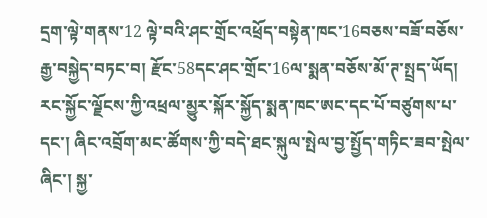དྲག་ལྟེ་གནས་12 ལྟེ་བའི་ཤང་གྲོང་འཕྲོད་བསྟེན་ཁང་16བཅས་བཟོ་བཅོས་རྒྱ་བསྐྱེད་བཏང་བ། རྫོང་58དང་ཤང་གྲོང་16ལ་སྨན་བཅོས་མོ་ཊ་སྤྲད་ཡོད། རང་སྐྱོང་ལྗོངས་ཀྱི་འཕྲལ་མྱུར་སྐོར་སྐྱོད་སྨན་ཁང་ཨང་དང་པོ་བཙུགས་པ་དང་། ཞིང་འབྲོག་མང་ཚོགས་ཀྱི་བདེ་ཐང་སྐུལ་སྤེལ་བྱ་སྤྱོད་གཏིང་ཟབ་སྤེལ་ཞིང་། སྐྱ་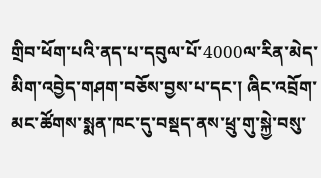གྲིབ་ཕོག་པའི་ནད་པ་དབུལ་པོ་4000ལ་རིན་མེད་མིག་འབྱེད་གཤག་བཅོས་བྱས་པ་དང་། ཞིང་འབྲོག་མང་ཚོགས་སྨན་ཁང་དུ་བསྡད་ནས་ཕྲུ་གུ་སྐྱེ་བསུ་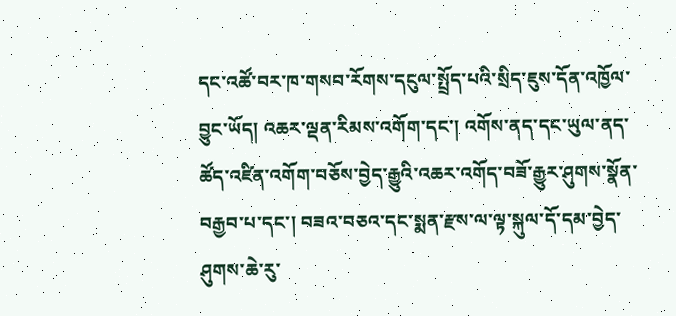དང་འཚོ་བར་ཁ་གསབ་རོགས་དངུལ་སྤྲོད་པའི་སྲིད་ཇུས་དོན་འཁྱོལ་བྱུང་ཡོད། འཆར་ལྡན་རིམས་འགོག་དང་། འགོས་ནད་དང་ཡུལ་ནད་ཚོད་འཛིན་འགོག་བཅོས་བྱེད་རྒྱུའི་འཆར་འགོད་བཟོ་རྒྱུར་ཤུགས་སྣོན་བརྒྱབ་པ་དང་། བཟའ་བཅའ་དང་སྨན་རྫས་ལ་ལྟ་སྐུལ་དོ་དམ་བྱེད་ཤུགས་ཆེ་རུ་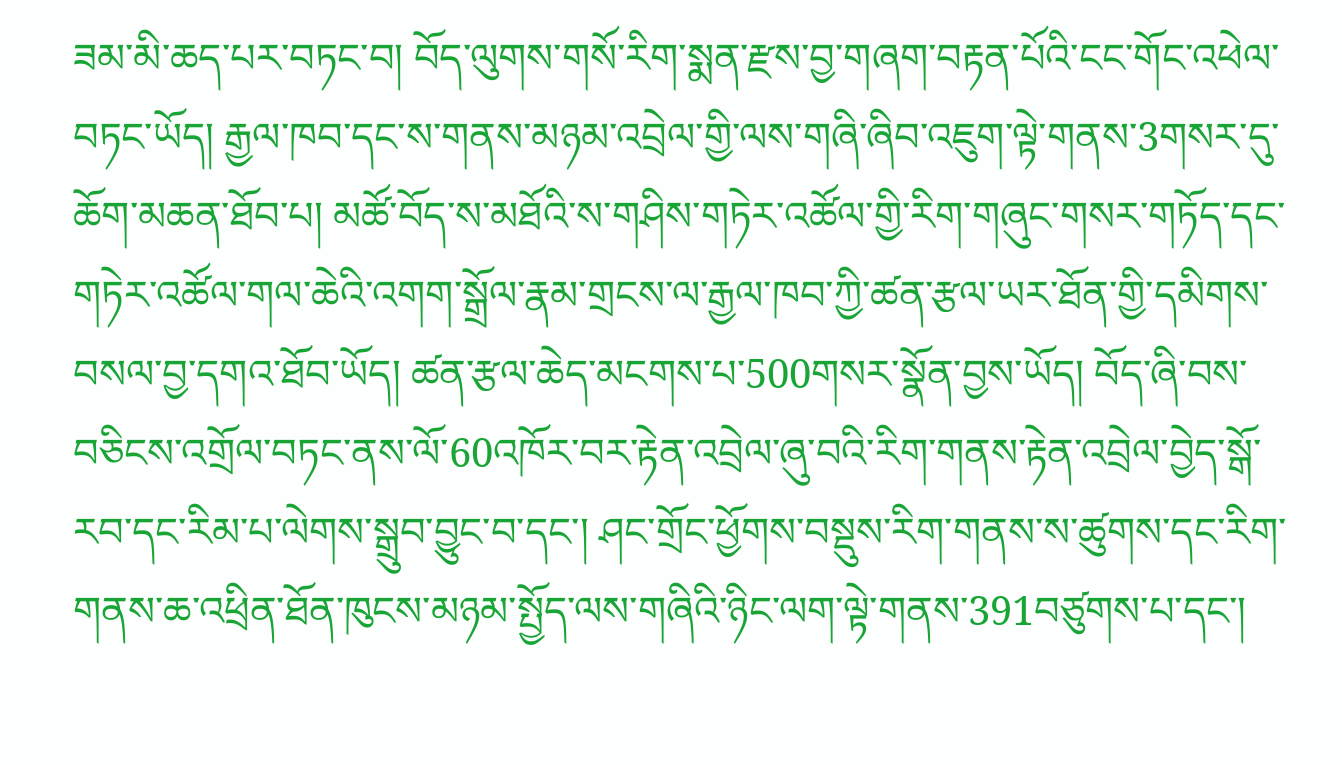ཟམ་མི་ཆད་པར་བཏང་བ། བོད་ལུགས་གསོ་རིག་སྨན་རྫས་བྱ་གཞག་བརྟན་པོའི་ངང་གོང་འཕེལ་བཏང་ཡོད། རྒྱལ་ཁབ་དང་ས་གནས་མཉམ་འབྲེལ་གྱི་ལས་གཞི་ཞིབ་འཇུག་ལྟེ་གནས་3གསར་དུ་ཆོག་མཆན་ཐོབ་པ། མཚོ་བོད་ས་མཐོའི་ས་གཤིས་གཏེར་འཚོལ་གྱི་རིག་གཞུང་གསར་གཏོད་དང་གཏེར་འཚོལ་གལ་ཆེའི་འགག་སྒྲོལ་རྣམ་གྲངས་ལ་རྒྱལ་ཁབ་ཀྱི་ཚན་རྩལ་ཡར་ཐོན་གྱི་དམིགས་བསལ་བྱ་དགའ་ཐོབ་ཡོད། ཚན་རྩལ་ཆེད་མངགས་པ་500གསར་སྣོན་བྱས་ཡོད། བོད་ཞི་བས་བཅིངས་འགྲོལ་བཏང་ནས་ལོ་60འཁོར་བར་རྟེན་འབྲེལ་ཞུ་བའི་རིག་གནས་རྟེན་འབྲེལ་བྱེད་སྒོ་རབ་དང་རིམ་པ་ལེགས་སྒྲུབ་བྱུང་བ་དང་། ཤང་གྲོང་ཕྱོགས་བསྡུས་རིག་གནས་ས་ཚུགས་དང་རིག་གནས་ཆ་འཕྲིན་ཐོན་ཁུངས་མཉམ་སྤྱོད་ལས་གཞིའི་ཉིང་ལག་ལྟེ་གནས་391བཙུགས་པ་དང་།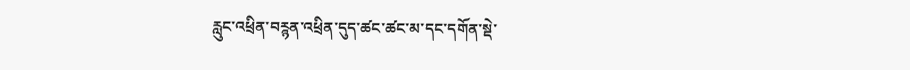རླུང་འཕྲིན་བཪྙན་འཕྲིན་དུད་ཚང་ཚང་མ་དང་དགོན་སྡེ་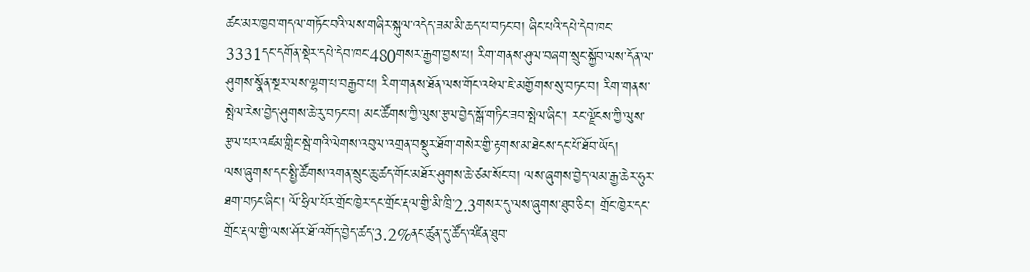ཚང་མར་ཁྱབ་གདལ་གཏོང་བའི་ལས་གཞིར་སྐུལ་འདེད་ཟམ་མི་ཆད་པ་བཏང་བ། ཞིང་པའི་དཔེ་དེབ་ཁང་3331དང་དགོན་སྡེར་དཔེ་དེབ་ཁང་480གསར་རྒྱག་བྱས་པ། རིག་གནས་ཤུལ་བཞག་སྲུང་སྐྱོབ་ལས་དོན་ལ་ཤུགས་སྣོན་སྔར་ལས་ལྷག་པ་བརྒྱབ་པ། རིག་གནས་ཐོན་ལས་གོང་འཕེལ་ཇེ་མགྱོགས་སུ་བཏང་བ། རིག་གནས་སྤེལ་རེས་བྱེད་ཤུགས་ཆེ་རུ་བཏང་བ། མང་ཚོགས་ཀྱི་ལུས་རྩལ་བྱེད་སྒོ་གཏིང་ཟབ་སྤེལ་ཞིང་། རང་ལྗོངས་ཀྱི་ལུས་རྩལ་པར་འཛམ་གླིང་སྦེ་གའི་ལེགས་འབུལ་འགྲན་བསྡུར་ཐོག་གསེར་གྱི་རྟགས་མ་ཐེངས་དང་པོ་ཐོབ་ཡོད།
ལས་ཞུགས་དང་སྤྱི་ཚོགས་འགན་སྲུང་ཆུ་ཚད་གོང་མཐོར་ཤུགས་ཆེ་ཙམ་སོང་བ། ལས་ཞུགས་བྱེད་ལམ་རྒྱ་ཆེར་ཧུར་ཐག་བཏང་ཞིང་། ལོ་ཧྲིལ་པོར་གྲོང་ཁྱེར་དང་གྲོང་རྡལ་གྱི་མི་ཁྲི་2.3གསར་དུ་ལས་ཞུགས་ཐུབ་ཅིང་། གྲོང་ཁྱེར་དང་གྲོང་རྡལ་གྱི་ལས་ཤོར་ཐོ་འགོད་བྱེད་ཚད་3.2%ནང་ཚུན་དུ་ཚོད་འཛིན་ཐུབ་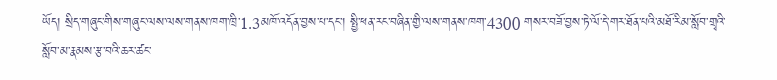ཡོད། སྲིད་གཞུང་གིས་གཞུང་ལས་ལས་གནས་ཁག་ཁྲི་1.3མཁོ་འདོན་བྱས་པ་དང་། སྤྱི་ཕན་རང་བཞིན་གྱི་ལས་གནས་ཁག་4300 གསར་བཟོ་བྱས་ཏེ་ལོ་དེ་གར་ཐོན་པའི་མཐོ་རིམ་སློབ་གྲྭའི་སློབ་མ་རྣམས་རྩ་བའི་ཆར་ཚང་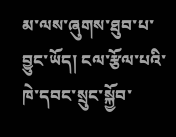མ་ལས་ཞུགས་ཐུབ་པ་བྱུང་ཡོད། ངལ་རྩོལ་པའི་ཁེ་དབང་སྲུང་སྐྱོབ་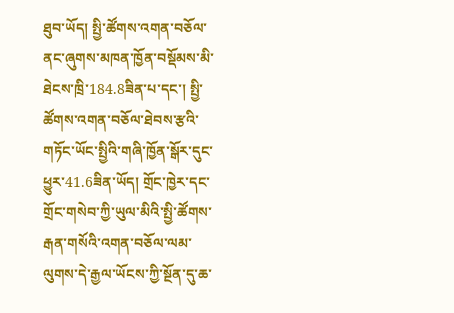ཐུབ་ཡོད། སྤྱི་ཚོགས་འགན་བཅོལ་ནང་ཞུགས་མཁན་ཁྱོན་བསྡོམས་མི་ཐེངས་ཁྲི་184.8ཟིན་པ་དང་། སྤྱི་ཚོགས་འགན་བཅོལ་ཐེབས་རྩའི་གཏོང་ཡོང་སྤྱིའི་གཞི་ཁྱོན་སྒོར་དུང་ཕྱུར་41.6ཟིན་ཡོད། གྲོང་ཁྱེར་དང་གྲོང་གསེབ་ཀྱི་ཡུལ་མིའི་སྤྱི་ཚོགས་རྒན་གསོའི་འགན་བཅོལ་ལམ་ལུགས་དེ་རྒྱལ་ཡོངས་ཀྱི་སྔོན་དུ་ཆ་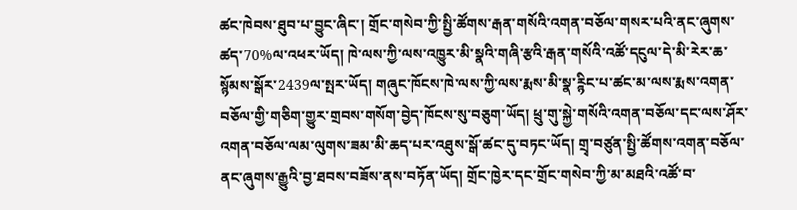ཚང་ཁེབས་ཐུབ་པ་བྱུང་ཞིང་། གྲོང་གསེབ་ཀྱི་སྤྱི་ཚོགས་རྒན་གསོའི་འགན་བཅོལ་གསར་པའི་ནང་ཞུགས་ཚད་70%ལ་འཕར་ཡོད། ཁེ་ལས་ཀྱི་ལས་འཁྱུར་མི་སྣའི་གཞི་རྩའི་རྒན་གསོའི་འཚོ་དངུལ་དེ་མི་རེར་ཆ་སྙོམས་སྒོར་2439ལ་སྤར་ཡོད། གཞུང་ཁོངས་ཁེ་ལས་ཀྱི་ལས་རྨས་མི་སྣ་ཪྙིང་པ་ཚང་མ་ལས་རྨས་འགན་བཅོལ་གྱི་གཅིག་གྱུར་གྲབས་གསོག་བྱེད་ཁོངས་སུ་བཅུག་ཡོད། ཕྲུ་གུ་སྐྱེ་གསོའི་འགན་བཅོལ་དང་ལས་ཤོར་འགན་བཅོལ་ལམ་ལུགས་ཟམ་མི་ཆད་པར་འཐུས་སྒོ་ཚང་དུ་བཏང་ཡོད། གྲྭ་བཙུན་སྤྱི་ཚོགས་འགན་བཅོལ་ནང་ཞུགས་རྒྱུའི་བྱ་ཐབས་བཟོས་ནས་བཏོན་ཡོད། གྲོང་ཁྱེར་དང་གྲོང་གསེབ་ཀྱི་མ་མཐའི་འཚོ་བ་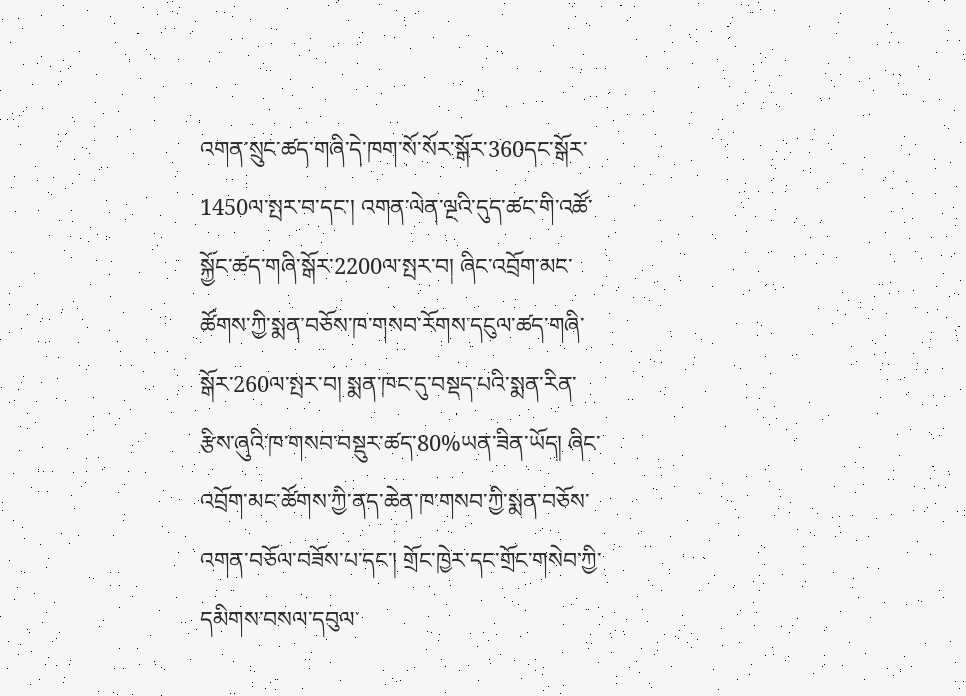འགན་སྲུང་ཚད་གཞི་དེ་ཁག་སོ་སོར་སྒོར་360དང་སྒོར་1450ལ་སྤར་བ་དང་། འགན་ལེན་ལྔའི་དུད་ཚང་གི་འཚོ་སྐྱོང་ཚད་གཞི་སྒོར་2200ལ་སྤར་བ། ཞིང་འབྲོག་མང་ཚོགས་ཀྱི་སྨན་བཅོས་ཁ་གསབ་རོགས་དངུལ་ཚད་གཞི་སྒོར་260ལ་སྤར་བ། སྨན་ཁང་དུ་བསྡད་པའི་སྨན་རིན་རྩིས་ཞུའི་ཁ་གསབ་བསྡུར་ཚད་80%ཡན་ཟིན་ཡོད། ཞིང་འབྲོག་མང་ཚོགས་ཀྱི་ནད་ཆེན་ཁ་གསབ་ཀྱི་སྨན་བཅོས་འགན་བཅོལ་བཟོས་པ་དང་། གྲོང་ཁྱེར་དང་གྲོང་གསེབ་ཀྱི་དམིགས་བསལ་དབུལ་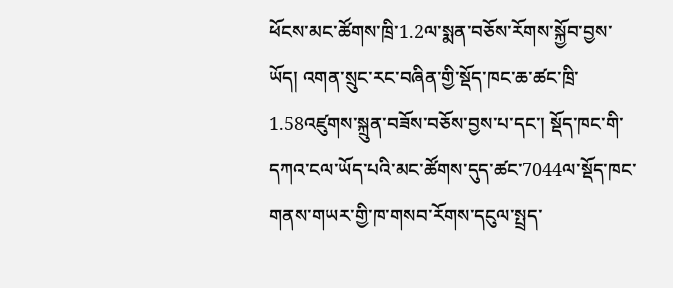ཕོངས་མང་ཚོགས་ཁྲི་1.2ལ་སྨན་བཅོས་རོགས་སྐྱོབ་བྱས་ཡོད། འགན་སྲུང་རང་བཞིན་གྱི་སྡོད་ཁང་ཆ་ཚང་ཁྲི་1.58འཛུགས་སྐྲུན་བཟོས་བཅོས་བྱས་པ་དང་། སྡོད་ཁང་གི་དཀའ་ངལ་ཡོད་པའི་མང་ཚོགས་དུད་ཚང་7044ལ་སྡོད་ཁང་གནས་གཡར་གྱི་ཁ་གསབ་རོགས་དངུལ་སྤྲད་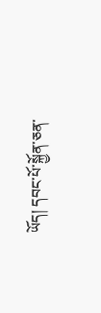ཡོད། དབང་པོ་སྐྱོན་ཅན་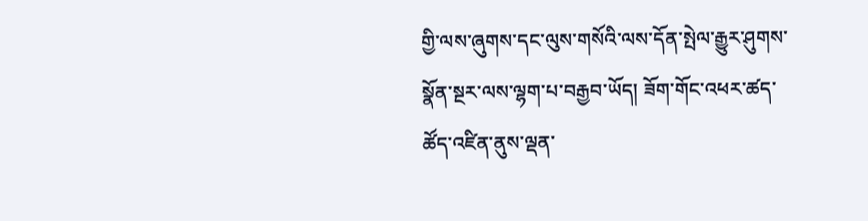གྱི་ལས་ཞུགས་དང་ལུས་གསོའི་ལས་དོན་སྤེལ་རྒྱུར་ཤུགས་སྣོན་སྔར་ལས་ལྷག་པ་བརྒྱབ་ཡོད། ཟོག་གོང་འཕར་ཚད་ཚོད་འཛིན་ནུས་ལྡན་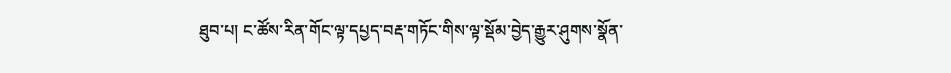ཐུབ་པ། ང་ཚོས་རིན་གོང་ལྟ་དཔྱད་བརྡ་གཏོང་གིས་ལྟ་སྡོམ་བྱེད་རྒྱུར་ཤུགས་སྣོན་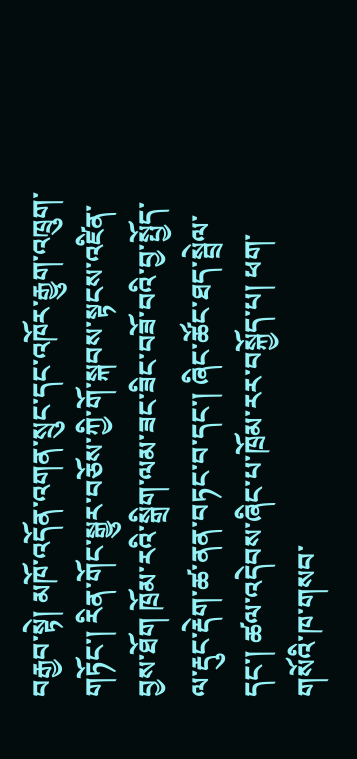བརྒྱབ་སྟེ། མཁོ་འདོན་འགན་སྲུང་དང་འཁོར་རྒྱུག་འཁྲུག་གཏོང་། རིན་གོང་སྒྱུར་བཅོས་ཀྱི་གོ་སྐབས་སྟངས་འཛིན་བྱས་ཐོག ཁྲོམ་རའི་སྒྲིག་ལམ་ཟང་ཟིང་བཟོ་བའི་བྱ་སྤྱོད་ལ་རྡུང་རྡེག་ཚ་ནན་བཏང་བ་དང་། ཞིང་ཚོང་ཐད་སྦྲེལ་དང་། ཚལ་འདེབས་ཞིང་པ་ཁྲོམ་རར་བསྐྱོད་པ། ཕག་གསོའི་ཁ་གསབ་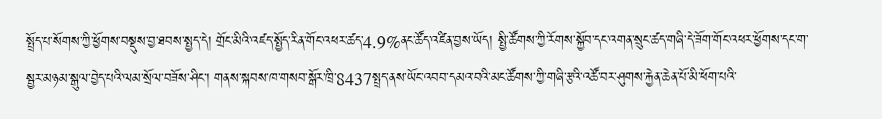སྤྲོད་པ་སོགས་ཀྱི་ཕྱོགས་བསྡུས་བྱ་ཐབས་སྤྱད་དེ། གྲོང་མིའི་འཛད་སྤྱོད་རིན་གོང་འཕར་ཚད་4.9%ནང་ཚོད་འཛིན་བྱས་ཡོད། སྤྱི་ཚོགས་ཀྱི་རོགས་སྐྱོབ་དང་འགན་སྲུང་ཚད་གཞི་དེ་ཟོག་གོང་འཕར་ཕྱོགས་དང་ག་སྦྱར་མཉམ་སྒུལ་བྱེད་པའི་ལམ་སྲོལ་བཟོས་ཤིང་། གནས་སྐབས་ཁ་གསབ་སྒོར་ཁྲི་8437སྤྲད་ནས་ཡོང་འབབ་དམའ་བའི་མང་ཚོགས་ཀྱི་གཞི་རྩའི་འཚོ་བར་ཤུགས་རྐྱེན་ཆེན་པོ་མི་ཕོག་པའི་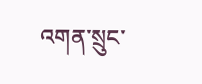འགན་སྲུང་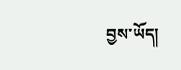བྱས་ཡོད།